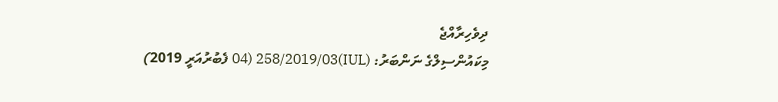ދިވެހިރާއްޖެ
މިކައުންސިލްގެ ނަންބަރު: (IUL)258/2019/03 (04 ފެބުރުއަރީ 2019)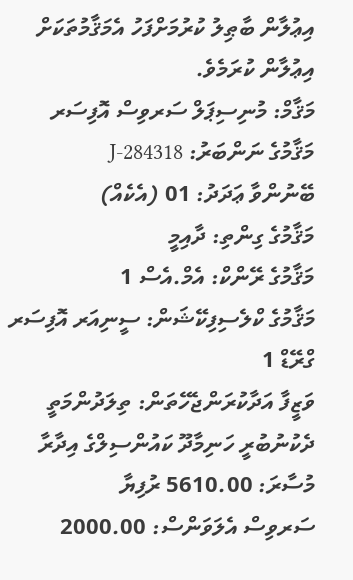އިޢުލާން ބާޠިލު ކުރުމަށްފަހު އެމަޤާމުތަކަށް އިޢުލާން ކުރަމެވެ.
މަޤާމް: މުނިސިޕަލް ސަރވިސް އޮފިސަރ
މަޤާމުގެ ނަންބަރު: J-284318
ބޭނުންވާ ޢަދަދު: 01 (އެކެއް)
މަޤާމުގެ ގިންތި: ދާއިމީ
މަޤާމުގެ ރޭންކް: އެމް.އެސް 1
މަޤާމުގެ ކްލެސިފިކޭޝަން: ސީނިއަރ އޮފިސަރ ގްރޭޑް 1
ވަޒީފާ އަދާކުރަންޖެހޭތަން: ތިލަދުންމަތީ ދެކުނުބުރީ ހަނިމާދޫ ކައުންސިލްގެ އިދާރާ
މުސާރަ: 5610.00 ރުފިޔާ
ސަރވިސް އެލަވަންސް: 2000.00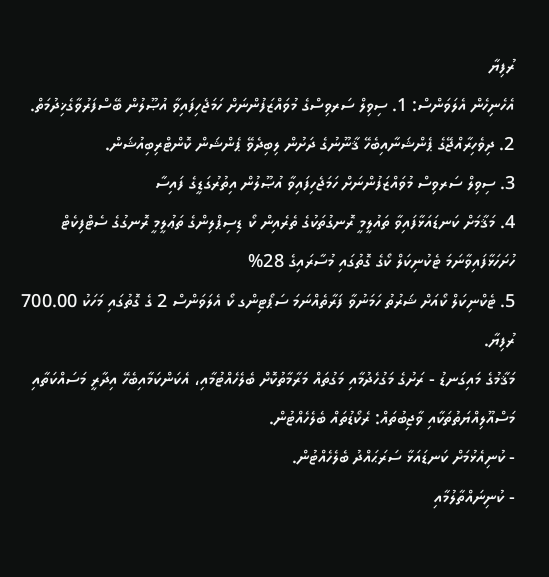ރުފިޔާ
އެހެނިހެން އެލަވަންސް: 1. ސިވިލް ސަރވިސްގެ މުވައްޒަފުންނަށް ހަމަޖެހިފައިވާ އުޞޫލުން ބޭސްފަރުވާގެޚިދުމަތް.
2. ދިވެހިރާއްޖޭގެ ޕެންޝަނާއިބެހޭ ޤާނޫނުގެ ދަށުން ލިބިދެވޭ ޕެންޝަން ކޮންޓްރިބިއުޝަން.
3. ސިވިލް ސަރވިސް މުވައްޒަފުންނަށް ހަމަޖެހިފައިވާ އުޞޫލުން އިތުރުގަޑީގެ ފައިސާ
4. މަޤާމަށް ކަނޑައަޅާފައިވާ ތައުލީމީ ރޮނގުތަކުގެ ތެރެއިން ކޯ ޑިސިޕްލިންގެ ތަޢުލީމީ ރޮނގުގެ ސެޓްފިކެޓް ހުށަހަޅާފައިވާނަމަ ޓެކުނިކަލް ކޯގެ ގޮތުގައި މުސާރައިގެ 28%
5. ޓެކްނިކަލް ކޯއަށް ޝަރުތު ހަމަނުވާ ފަރާތެއްނަމަ ސަޕޯޓިންގ ކޯ އެލަވަންސް 2 ގެ ގޮތުގައި މަހަކު 700.00 ރުފިޔާ.
މަޤާމުގެ މައިގަނޑު - ރަށުގެ މަގުހެދުމާއި މަގުތައް މަރާމާތުކޮށް ބެލެހެއްޓުމާއި، އެކަންކަމާއިބެހޭ އިދާރީ މަސައްކަތާއި
މަސްއޫލިއްޔަތުތަކާއި ވާޖިބުތައް: ރެކޯޑުތައް ބެލެހެއްޓުން.
- ކުނިއެޅުމަށް ކަނޑައަޅާ ސަރަޙައްދު ބެލެހެއްޓުން.
- ކުނިނައްތާލުމާއި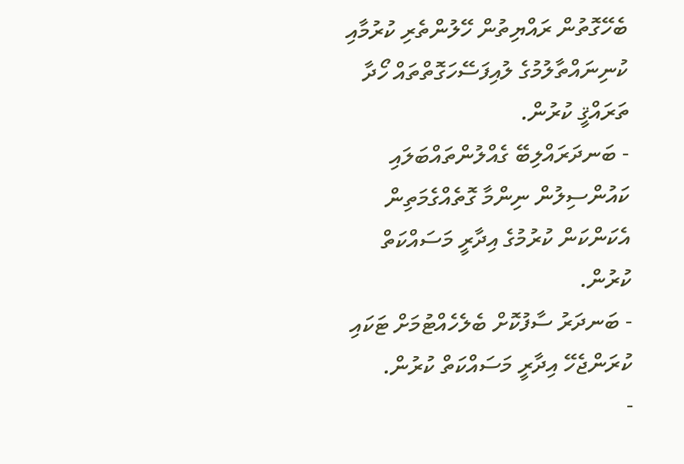ބެހޭގޮތުން ރައްޔިތުން ހޭލުންތެރި ކުރުމާއި ކުނިނައްތާލުމުގެ ލުއިފަސޭހަގޮތްތައް ހޯދާ ތަރައްޤީ ކުރުން.
- ބަނދަރައްލިބޭ ގެއްލުންތައްބަލައި ކައުންސިލުން ނިންމާ ގޮތެއްގެމަތިން އެކަންކަން ކުރުމުގެ އިދާރީ މަސައްކަތް ކުރުން.
- ބަނދަރު ސާފުކޮށް ބެލެހެއްޓުމަށް ޓަކައި ކުރަންޖެހޭ އިދާރީ މަސައްކަތް ކުރުން.
-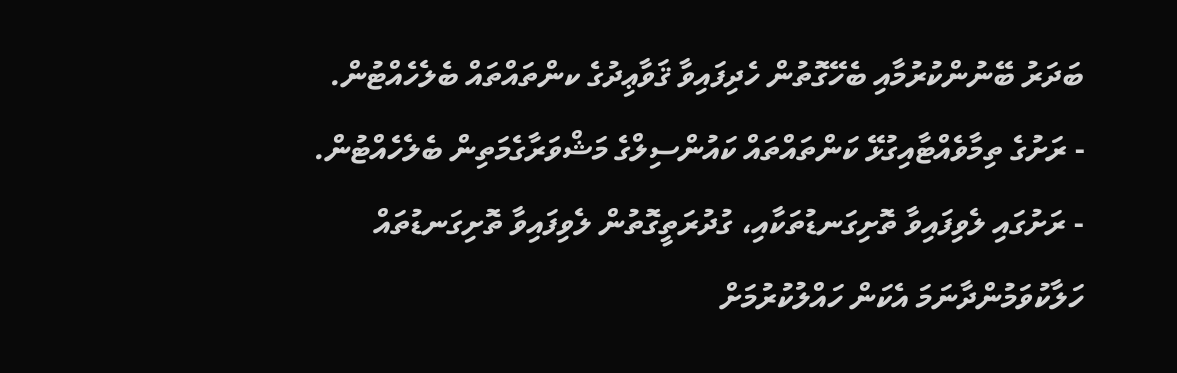ބަދަރު ބޭނުންކުރުމާއި ބެހޭގޮތުން ހެދިފައިވާ ޤަވާޢިދުގެ ކންތައްތައް ބެލެހެއްޓުން.
- ރަށުގެ ތިމާވެއްޓާއިގުޅޭ ކަންތައްތައް ކައުންސިލްގެ މަޝްވަރާގެމަތިން ބެލެހެއްޓުން.
- ރަށުގައި ލެވިފައިވާ ތޮށިގަނޑުތަކާއި، ގުދުރަތީގޮތުން ލެވިފައިވާ ތޮށިގަނޑުތައް ހަލާކުވަމުންދާނަމަ އެކަން ހައްލުކުރުމަށް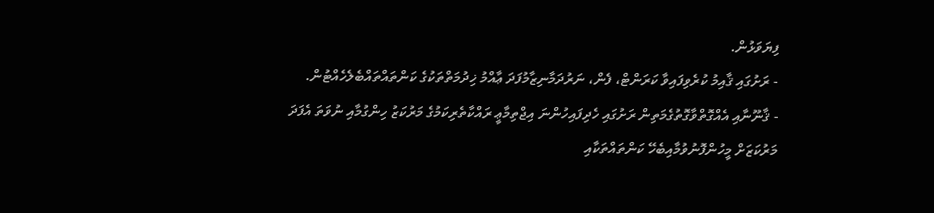ފިޔަވަޅުން.
- ރަށުގައި ޤާއިމު ކުރެވިފައިވާ ކަރަންޓް، ފެން، ނަރުދަމާނިޒާމުފަދަ ޢާއްމު ޚިދުމަތްތަކުގެ ކަންތައްތައްބެލެހެއްޓުން.
- ޤާނޫނާއި އެއްގޮތްވާގޮތުގެމަތިން ރަށުގައި ހެދިފައިހުންނަ އިޖްތިމާޢީ ރައްކާތެރިކަމުގެ މަރުކަޒު ހިންގުމާއި ނުވަތަ އެފަދަ މަރުކަޒަށް މީހުންފޮނުވުމާއިބެހޭ ކަންތައްތަކާއި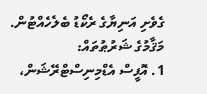ގެވެށި އަނިޔާގެ ރެކޯޑު ބެލެހެއްޓުން.
މަޤާމުގެ ޝަރުޠުތައް:
1. އޮފީސް އެޑްމިނިސްޓްރޭޝަން،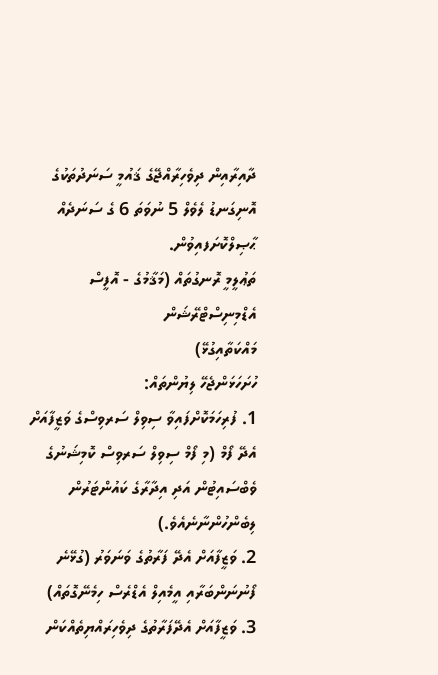ދާއިރާއިން ދިވެހިރާއްޖޭގެ ޤައުމީ ސަނަދުތަކުގެ އޮނިގަނޑު ލެވެލް 5 ނުވަތަ 6 ގެ ސަނަދެއް ޙާޞިލްކޮށަފއިވުން.
ތަޢުލީމީ ރޮނގުތައް (މަޤާމުގެ - އޮފީސް އެޑްމިނިސްޓްރޭޝަން
މައްކަތާއިގުޅޭ)
ހުށަހަޅަންޖެހޭ ލިޔުންތައް:
1. ފުރިހަމަކޮށްފައިވާ ސިވިލް ސަރވިސްގެ ވަޒީފާއަށް އެދޭ ފޯމް (މި ފޯމް ސިވިލް ސަރވިސް ކޮމިޝަނުގެ ވެބްސައިޓުން އަދި އިދާރާގެ ކައުންޓަރުން ލިބެންހުންނާނެއެވެ.)
2. ވަޒީފާއަށް އެދޭ ފަރާތުގެ ވަނަވަރު (ގުޅޭނެ ފޯނުނަންބަރާއި އީމެއިލް އެޑްރެސް ހިމެނޭގޮތައް)
3. ވަޒީފާއަށް އެދޭފަރާތުގެ ދިވެހިރައްޔިތެއްކަން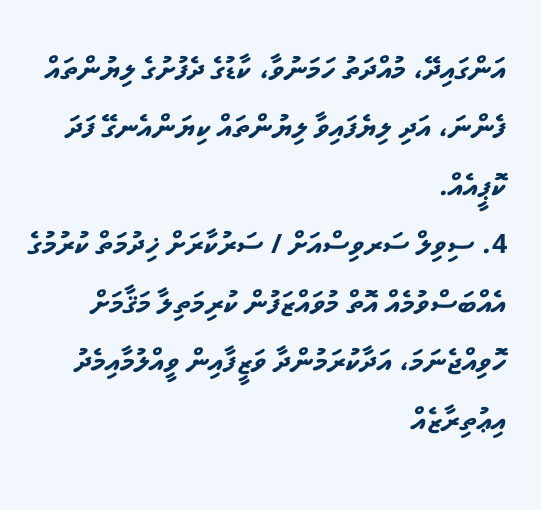އަންގައިދޭ، މުއްދަތު ހަމަނުވާ، ކާޑުގެ ދެފުށުގެ ލިޔުންތައް ފެންނަ، އަދި ލިޔެފައިވާ ލިޔުންތައް ކިޔަންއެނގޭ ފަދަ ކޮޕީއެއް.
4. ސިވިލް ސަރވިސްއަށް / ސަރުކާރަށް ޚިދުމަތް ކުރުމުގެ އެއްބަސްވުމެއް އޮތް މުވައްޒަފުން ކުރިމަތިލާ މަޤާމަށް ހޮވިއްޖެނަމަ، އަދާކުރަމުންދާ ވަޒީފާއިން ވީއްލުމާއިމެދު އިޢުތިރާޒެއް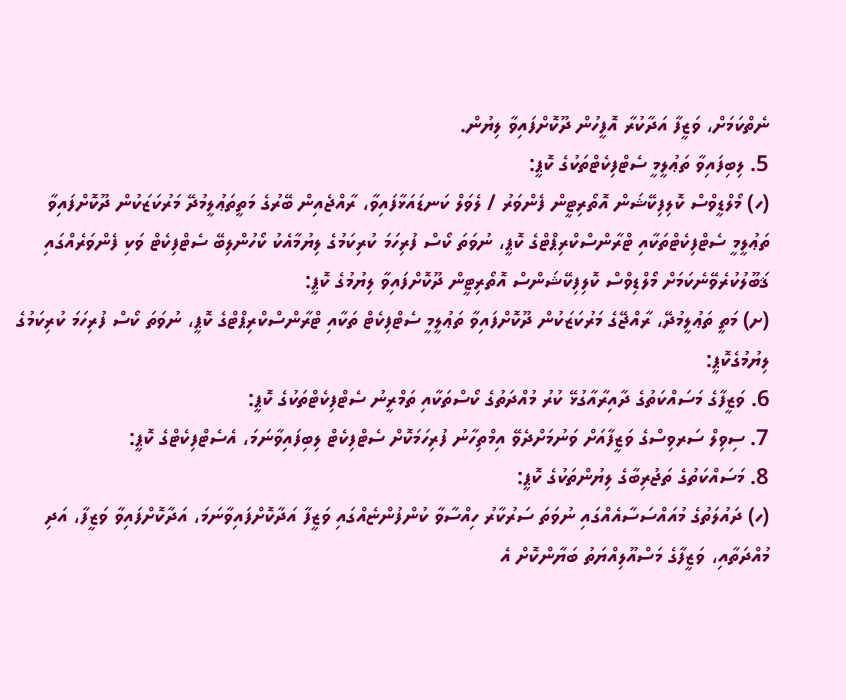ނެތްކަމަށް، ވަޒީފާ އަދާކުރާ އޮފީހުން ދޫކޮށްފައިވާ ލިޔުން.
5. ލިބިފައިވާ ތަޢުލީމީ ސެޓްފިކެޓްތަކުގެ ކޮޕީ:
(ހ) މޯލްޑީވްސް ކޮލިފިކޭޝަން އޮތޯރިޓީން ފެންވަރު / ލެވަލް ކަނޑައަޅާފައިވާ، ރާއްޖެއިން ބޭރުގެ މަތީތަޢުލީމުދޭ މަރުކަޒަކުން ދޫކޮށްފައިވާ ތަޢުލީމީ ސެޓްފިކެޓްތަކާއި ޓްރާންސްކްރިޕްޓްގެ ކޮޕީ، ނުވަތަ ކޯސް ފުރިހަމަ ކުރިކަމުގެ ލިޔުމާއެކު ކޯހުންލިބޭ ސެޓްފިކެޓް ވަކި ފެންވަރެއްގައި ޤަބޫލުކުރެވޭނެކަމަށް މޯލްޑިވްސް ކޮލިފިކޭޝަންސް އޮތޯރިޓީން ދޫކޮށްފައިވާ ލިޔުމުގެ ކޮޕީ:
(ށ) މަތީ ތަޢުލީމުދޭ، ރާއްޖޭގެ މަރުކަޒަކުން ދޫކޮށްފައިވާ ތަޢުލީމީ ސެޓްފިކެޓް ތަކާއި ޓްރާންސްކްރިޕްޓްގެ ކޮޕީ، ނުވަތަ ކޯސް ފުރިހަމަ ކުރިކަމުގެ ލިޔުމުގެކޮޕީ:
6. ވަޒީފާގެ މަސައްކަތުގެ ދާއިރާއާގުޅޭ ކުރު މުއްދަތުގެ ކޯސްތަކާއި ތަމްރީނު ސެޓްފިކެޓްތަކުގެ ކޮޕީ:
7. ސިވިލް ސަރވިސްގެ ވަޒީފާއަށް ވަނުމަށްދެވޭ އިމްތިހާނު ފުރިހަމަކޮށް ސެޓްފިކެޓް ލިބިފައިވާނަމަ، އެސެޓްފިކެޓްގެ ކޮޕީ:
8. މަސައްކަތުގެ ތަޖުރިބާގެ ލިޔުންތަކުގެ ކޮޕީ:
(ހ) ދައުލަތުގެ މުއައްސަސާއެއްގައި ނުވަތަ ސަރުކާރު ހިއްސާވާ ކުންފުންޏެއްގައި ވަޒީފާ އަދާކޮށްފައިވާނަމަ، އަދާކޮށްފައިވާ ވަޒީފާ، އަދި މުއްދަތާއި، ވަޒީފާގެ މަސްއޫލިއްޔަތު ބަޔާންކޮށް އެ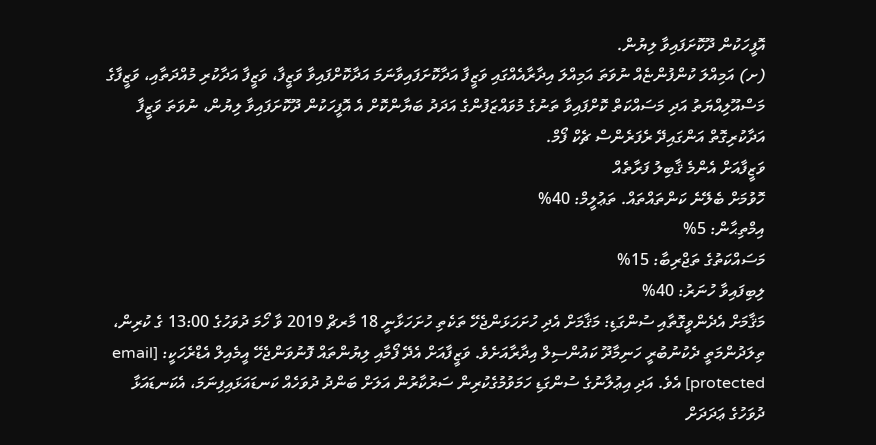އޮފީހަކުން ދޫކޮށަފައިވާ ލިޔުން.
(ށ) އަމިއްލަ ކުންފުންޏެއް ނުވަތަ އަމިއްލަ އިދާރާއެއްގައި ވަޒީފާ އަދާކޮށަފައިވާނަމަ އަދާކޮށްފައިވާ ވަޒީފާ، ވަޒީފާ އަދާކުރި މުއްދަތާއި، ވަޒީފާގެ މަސްއޫލިއްޔަތު އަދި މަސައްކަތް ކޮށްފައިވާ ތަނުގެ މުވައްޒަފުންގެ އަދަދު ބަޔާންކޮށް އެ އޮފީހަކުން ދޫކޮށަފައިވާ ލިޔުން، ނުވަތަ ވަޒީފާ އަދާކުރިގޮތް އަންގައިދޭ ރެފަރެންސް ޗެކް ފޯމް.
ވަޒީފާއަށް އެންމެ ޤާބިލު ފަރާތެއް
ހޮވުމަށް ބެލޭނެ ކަންތައްތައް. ތަޢުލީމް: 40%
އިމްތިޙާން: 5%
މަސައްކަތުގެ ތަޖްރިބާ: 15%
ލިބިފައިވާ ހުނަރު: 40%
މަޤާމަށް އެދެންވީގޮތާއި ސުންގަޑި: މަޤާމަށް އެދި ހުށަހަޅަންޖެހޭ ތަކެތި ހުށަހަޅާނީ 18 މާރޗް 2019 ވާ ހޯމަ ދުވަހުގެ 13:00 ގެ ކުރިން، ތިލަދުންމަތީ ދެކުނުބުރީ ހަނިމާދޫ ކައުންސިލް އިދާރާއަށެވެ. ވަޒީފާއަށް އެދޭ ފޯމާއި ލިޔުންތައް ފޮނުވަންޖެހޭ އީމެއިލް އެޑްރެހަކީ: [email protected] އެވެ. އަދި އިޢުލާނުގެ ސުންގަޑި ހަމަވުމުގެކުރިން ސަރުކާރުން އަލަށް ބަންދު ދުވަހެއް ކަނޑައަޅައިފިނަމަ، އެކަނޑައަޅާ ދުވަހުގެ ޢަދަދަށް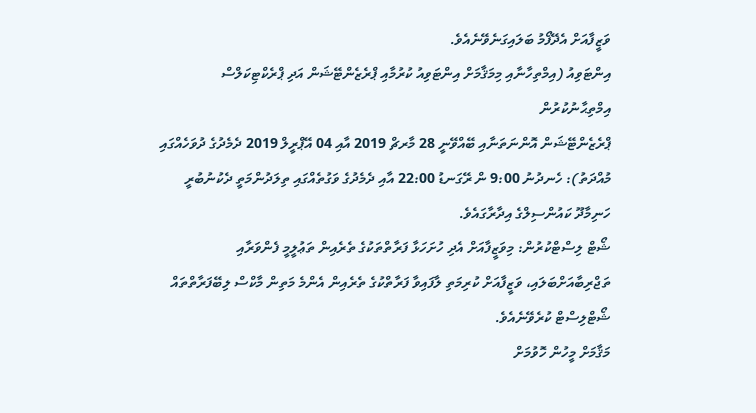ވަޒީފާއަށް އެދޭފޯމު ބަލައިގަނެވޭނެއެވެ.
އިންޓަވިއު (އިމްތިހާނާއި މިމަޤާމަށް އިންޓަވިއު ކުރުމާއި ޕްރެޒެންޓޭޝަން އަދި ޕްރެކްޓިކަލްސް އިމްތިޙާނުކުރުން
ޕްރެޒެންޓޭޝަން އޮންނަތަނާއި ބޭއްވޭނީ 28 މާރޗް 2019 އާއި 04 އޭޕްރީލް 2019 ދެމެދުގެ ދުވަހެއްގައި
މުއްދަތު): ހެނދުނު 9:00 ން ރޭގަނޑު 22:00 އާއި ދެމެދުގެ ވަގުތެއްގައި ތިލަދުންމަތީ ދެކުނުބުރީ ހަނިމާދޫ ކައުންސިލްގެ އިދާރާގައެވެ.
ޝޯޓް ލިސްޓްކުރުން: މިވަޒީފާއަށް އެދި ހުށަހަޅާ ފަރާތްތަކުގެ ތެރެއިން ތަޢުލީމީ ފެންވަރާއި ތަޖްރިބާއަށްބަލައި، ވަޒީފާއަށް ކުރިމަތި ލާފައިވާ ފަރާތްކުގެ ތެރެއިން އެންމެ މަތިން މާކްސް ލިބޭފަރާތްތައް ޝޯޓްލިސްޓް ކުރެވޭނެއެވެ.
މަޤާމަށް މީހުން ހޮވުމަށް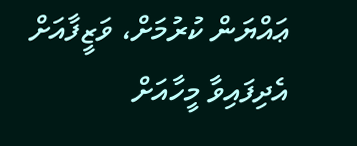ޢައްޔަން ކުރުމަށް، ވަޒީފާއަށް އެދިފައިވާ މީހާއަށް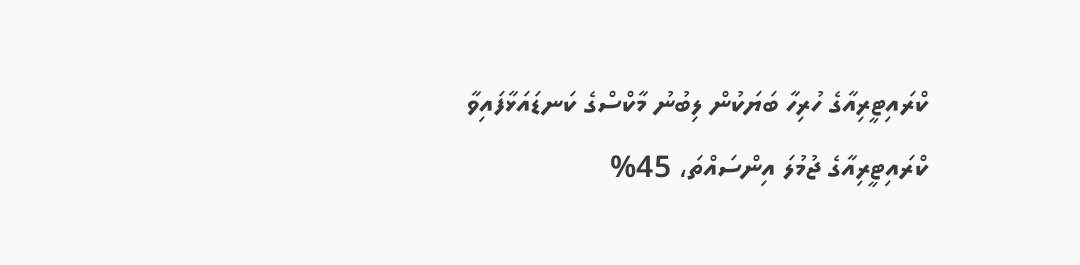ކްރައިޓީރިއާގެ ހުރިހާ ބަޔަކުން ލިބުނު މާކްސްގެ ކަނޑައަޅާފައިވާ ކްރައިޓީރިއާގެ ޖުމުލަ އިންސައްތަ، 45%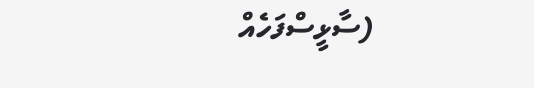(ސާޅީސްފަހެއް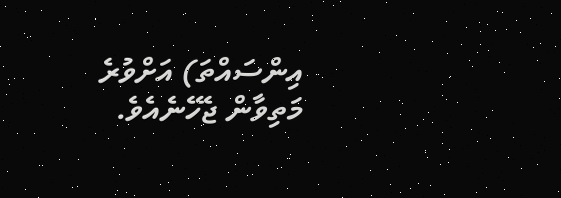އިންސައްތަ) އަށްވުރެ މަތިވާން ޖެހޭނެއެވެ.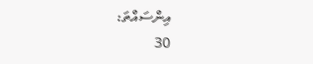އިންސައްތަ:
30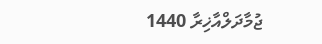ޖުމާދަލްއާޚިރާ 1440